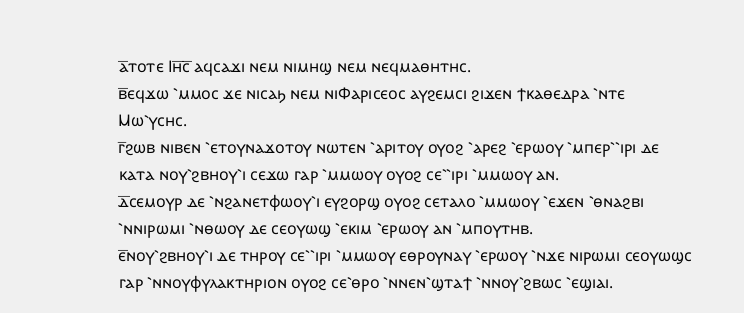ⲁ̅ⲧⲟⲧⲉ Ⲓⲏ̅ⲥ̅ ⲁϥⲥⲁϫⲓ ⲛⲉⲙ ⲛⲓⲙⲏϣ ⲛⲉⲙ ⲛⲉϥⲙⲁⲑⲏⲧⲏⲥ.
ⲃ̅ⲉϥϫⲱ ⳿ⲙⲙⲟⲥ ϫⲉ ⲛⲓⲥⲁϧ ⲛⲉⲙ ⲛⲓⲪⲁⲣⲓⲥⲉⲟⲥ ⲁⲩϩⲉⲙⲥⲓ ϩⲓϫⲉⲛ ϯⲕⲁⲑⲉⲇⲣⲁ ⳿ⲛⲧⲉ Ⲙⲱ⳿ⲩⲥⲏⲥ.
ⲅ̅ϩⲱⲃ ⲛⲓⲃⲉⲛ ⳿ⲉⲧⲟⲩⲛⲁϫⲟⲧⲟⲩ ⲛⲱⲧⲉⲛ ⳿ⲁⲣⲓⲧⲟⲩ ⲟⲩⲟϩ ⳿ⲁⲣⲉϩ ⳿ⲉⲣⲱⲟⲩ ⳿ⲙⲡⲉⲣ⳿⳿ⲓⲣⲓ ⲇⲉ ⲕⲁⲧⲁ ⲛⲟⲩ⳿ϩⲃⲏⲟⲩ⳿ⲓ ⲥⲉϫⲱ ⲅⲁⲣ ⳿ⲙⲙⲱⲟⲩ ⲟⲩⲟϩ ⲥⲉ⳿⳿ⲓⲣⲓ ⳿ⲙⲙⲱⲟⲩ ⲁⲛ.
ⲇ̅ⲥⲉⲙⲟⲩⲣ ⲇⲉ ⳿ⲛϩⲁⲛⲉⲧⲫⲱⲟⲩ⳿ⲓ ⲉⲩϩⲟⲣϣ ⲟⲩⲟϩ ⲥⲉⲧⲁⲗⲟ ⳿ⲙⲙⲱⲟⲩ ⳿ⲉϫⲉⲛ ⳿ⲑⲛⲁϩⲃⲓ ⳿ⲛⲛⲓⲣⲱⲙⲓ ⳿ⲛⲑⲱⲟⲩ ⲇⲉ ⲥⲉⲟⲩⲱϣ ⳿ⲉⲕⲓⲙ ⳿ⲉⲣⲱⲟⲩ ⲁⲛ ⳿ⲙⲡⲟⲩⲧⲏⲃ.
ⲉ̅ⲛⲟⲩ⳿ϩⲃⲏⲟⲩ⳿ⲓ ⲇⲉ ⲧⲏⲣⲟⲩ ⲥⲉ⳿⳿ⲓⲣⲓ ⳿ⲙⲙⲱⲟⲩ ⲉⲑⲣⲟⲩⲛⲁⲩ ⳿ⲉⲣⲱⲟⲩ ⳿ⲛϫⲉ ⲛⲓⲣⲱⲙⲓ ⲥⲉⲟⲩⲱϣⲥ ⲅⲁⲣ ⳿ⲛⲛⲟⲩⲫⲩⲗⲁⲕⲧⲏⲣⲓⲟⲛ ⲟⲩⲟϩ ⲥⲉ⳿ⲑⲣⲟ ⳿ⲛⲛⲉⲛ⳿ϣⲧⲁϯ ⳿ⲛⲛⲟⲩ⳿ϩⲃⲱⲥ ⳿ⲉϣⲓⲁⲓ.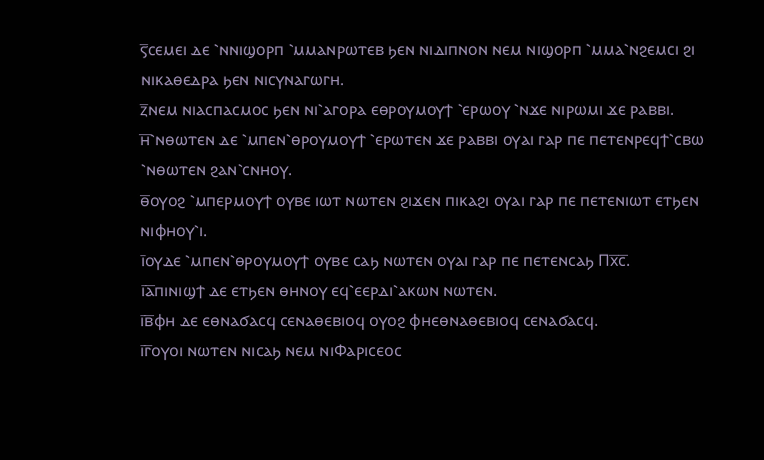ⲋ̅ⲥⲉⲙⲉⲓ ⲇⲉ ⳿ⲛⲛⲓϣⲟⲣⲡ ⳿ⲙⲙⲁⲛⲣⲱⲧⲉⲃ ϧⲉⲛ ⲛⲓⲇⲓⲡⲛⲟⲛ ⲛⲉⲙ ⲛⲓϣⲟⲣⲡ ⳿ⲙⲙⲁ⳿ⲛϩⲉⲙⲥⲓ ϩⲓ ⲛⲓⲕⲁⲑⲉⲇⲣⲁ ϧⲉⲛ ⲛⲓⲥⲩⲛⲁⲅⲱⲅⲏ.
ⲍ̅ⲛⲉⲙ ⲛⲓⲁⲥⲡⲁⲥⲙⲟⲥ ϧⲉⲛ ⲛⲓ⳿ⲁⲅⲟⲣⲁ ⲉⲑⲣⲟⲩⲙⲟⲩϯ ⳿ⲉⲣⲱⲟⲩ ⳿ⲛϫⲉ ⲛⲓⲣⲱⲙⲓ ϫⲉ ⲣⲁⲃⲃⲓ.
ⲏ̅⳿ⲛⲑⲱⲧⲉⲛ ⲇⲉ ⳿ⲙⲡⲉⲛ⳿ⲑⲣⲟⲩⲙⲟⲩϯ ⳿ⲉⲣⲱⲧⲉⲛ ϫⲉ ⲣⲁⲃⲃⲓ ⲟⲩⲁⲓ ⲅⲁⲣ ⲡⲉ ⲡⲉⲧⲉⲛⲣⲉϥϯ⳿ⲥⲃⲱ ⳿ⲛⲑⲱⲧⲉⲛ ϩⲁⲛ⳿ⲥⲛⲏⲟⲩ.
ⲑ̅ⲟⲩⲟϩ ⳿ⲙⲡⲉⲣⲙⲟⲩϯ ⲟⲩⲃⲉ ⲓⲱⲧ ⲛⲱⲧⲉⲛ ϩⲓϫⲉⲛ ⲡⲓⲕⲁϩⲓ ⲟⲩⲁⲓ ⲅⲁⲣ ⲡⲉ ⲡⲉⲧⲉⲛⲓⲱⲧ ⲉⲧϧⲉⲛ ⲛⲓⲫⲏⲟⲩ⳿ⲓ.
ⲓ̅ⲟⲩⲇⲉ ⳿ⲙⲡⲉⲛ⳿ⲑⲣⲟⲩⲙⲟⲩϯ ⲟⲩⲃⲉ ⲥⲁϧ ⲛⲱⲧⲉⲛ ⲟⲩⲁⲓ ⲅⲁⲣ ⲡⲉ ⲡⲉⲧⲉⲛⲥⲁϧ Ⲡⲭ̅ⲥ̅.
ⲓ̅ⲁ̅ⲡⲓⲛⲓϣϯ ⲇⲉ ⲉⲧϧⲉⲛ ⲑⲏⲛⲟⲩ ⲉϥ⳿ⲉⲉⲣⲇⲓ⳿ⲁⲕⲱⲛ ⲛⲱⲧⲉⲛ.
ⲓ̅ⲃ̅ⲫⲏ ⲇⲉ ⲉⲑⲛⲁϭⲁⲥϥ ⲥⲉⲛⲁⲑⲉⲃⲓⲟϥ ⲟⲩⲟϩ ⲫⲏⲉⲑⲛⲁⲑⲉⲃⲓⲟϥ ⲥⲉⲛⲁϭⲁⲥϥ.
ⲓ̅ⲅ̅ⲟⲩⲟⲓ ⲛⲱⲧⲉⲛ ⲛⲓⲥⲁϧ ⲛⲉⲙ ⲛⲓⲪⲁⲣⲓⲥⲉⲟⲥ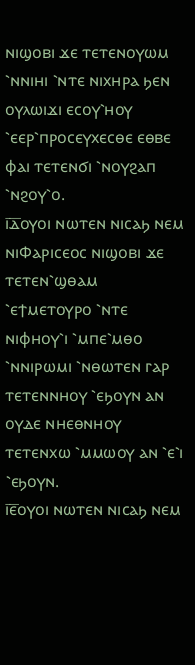ⲛⲓϣⲟⲃⲓ ϫⲉ ⲧⲉⲧⲉⲛⲟⲩⲱⲙ ⳿ⲛⲛⲓⲏⲓ ⳿ⲛⲧⲉ ⲛⲓⲭⲏⲣⲁ ϧⲉⲛ ⲟⲩⲗⲱⲓϫⲓ ⲉⲥⲟⲩ⳿ⲏⲟⲩ ⳿ⲉⲉⲣ⳿ⲡⲣⲟⲥⲉⲩⲭⲉⲥⲑⲉ ⲉⲑⲃⲉ ⲫⲁⲓ ⲧⲉⲧⲉⲛϭⲓ ⳿ⲛⲟⲩϩⲁⲡ ⳿ⲛϩⲟⲩ⳿ⲟ.
ⲓ̅ⲇ̅ⲟⲩⲟⲓ ⲛⲱⲧⲉⲛ ⲛⲓⲥⲁϧ ⲛⲉⲙ ⲛⲓⲪⲁⲣⲓⲥⲉⲟⲥ ⲛⲓϣⲟⲃⲓ ϫⲉ ⲧⲉⲧⲉⲛ⳿ϣⲑⲁⲙ ⳿ⲉϯⲙⲉⲧⲟⲩⲣⲟ ⳿ⲛⲧⲉ ⲛⲓⲫⲏⲟⲩ⳿ⲓ ⳿ⲙⲡⲉ⳿ⲙⲑⲟ ⳿ⲛⲛⲓⲣⲱⲙⲓ ⳿ⲛⲑⲱⲧⲉⲛ ⲅⲁⲣ ⲧⲉⲧⲉⲛⲛⲏⲟⲩ ⳿ⲉϧⲟⲩⲛ ⲁⲛ ⲟⲩⲇⲉ ⲛⲏⲉⲑⲛⲏⲟⲩ ⲧⲉⲧⲉⲛⲭⲱ ⳿ⲙⲙⲱⲟⲩ ⲁⲛ ⳿ⲉ⳿ⲓ ⳿ⲉϧⲟⲩⲛ.
ⲓ̅ⲉ̅ⲟⲩⲟⲓ ⲛⲱⲧⲉⲛ ⲛⲓⲥⲁϧ ⲛⲉⲙ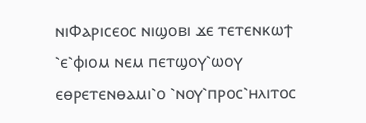ⲛⲓⲪⲁⲣⲓⲥⲉⲟⲥ ⲛⲓϣⲟⲃⲓ ϫⲉ ⲧⲉⲧⲉⲛⲕⲱϯ ⳿ⲉ⳿ⲫⲓⲟⲙ ⲛⲉⲙ ⲡⲉⲧϣⲟⲩ⳿ⲱⲟⲩ ⲉⲑⲣⲉⲧⲉⲛⲑⲁⲙⲓ⳿ⲟ ⳿ⲛⲟⲩ⳿ⲡⲣⲟⲥ⳿ⲏⲗⲓⲧⲟⲥ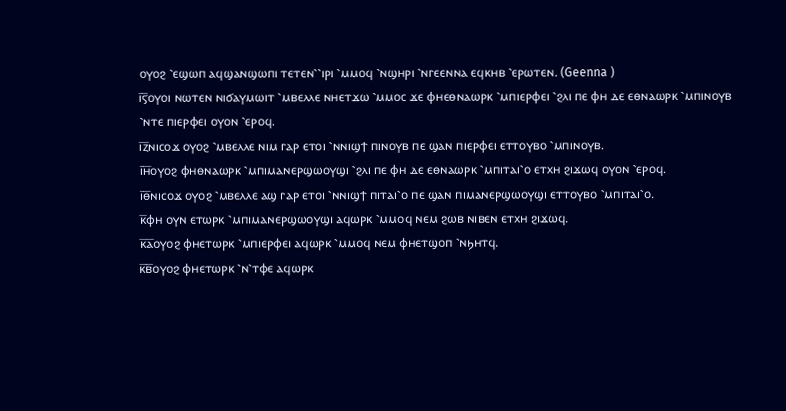ⲟⲩⲟϩ ⳿ⲉϣⲱⲡ ⲁϥϣⲁⲛϣⲱⲡⲓ ⲧⲉⲧⲉⲛ⳿⳿ⲓⲣⲓ ⳿ⲙⲙⲟϥ ⳿ⲛϣⲏⲣⲓ ⳿ⲛⲅⲉⲉⲛⲛⲁ ⲉϥⲕⲏⲃ ⳿ⲉⲣⲱⲧⲉⲛ. (Geenna )
ⲓ̅ⲋ̅ⲟⲩⲟⲓ ⲛⲱⲧⲉⲛ ⲛⲓϭⲁⲩⲙⲱⲓⲧ ⳿ⲙⲃⲉⲗⲗⲉ ⲛⲏⲉⲧϫⲱ ⳿ⲙⲙⲟⲥ ϫⲉ ⲫⲏⲉⲑⲛⲁⲱⲣⲕ ⳿ⲙⲡⲓⲉⲣⲫⲉⲓ ⳿ϩⲗⲓ ⲡⲉ ⲫⲏ ⲇⲉ ⲉⲑⲛⲁⲱⲣⲕ ⳿ⲙⲡⲓⲛⲟⲩⲃ ⳿ⲛⲧⲉ ⲡⲓⲉⲣⲫⲉⲓ ⲟⲩⲟⲛ ⳿ⲉⲣⲟϥ.
ⲓ̅ⲍ̅ⲛⲓⲥⲟϫ ⲟⲩⲟϩ ⳿ⲙⲃⲉⲗⲗⲉ ⲛⲓⲙ ⲅⲁⲣ ⲉⲧⲟⲓ ⳿ⲛⲛⲓϣϯ ⲡⲓⲛⲟⲩⲃ ⲡⲉ ϣⲁⲛ ⲡⲓⲉⲣⲫⲉⲓ ⲉⲧⲧⲟⲩⲃⲟ ⳿ⲙⲡⲓⲛⲟⲩⲃ.
ⲓ̅ⲏ̅ⲟⲩⲟϩ ⲫⲏⲑⲛⲁⲱⲣⲕ ⳿ⲙⲡⲓⲙⲁⲛⲉⲣϣⲱⲟⲩϣⲓ ⳿ϩⲗⲓ ⲡⲉ ⲫⲏ ⲇⲉ ⲉⲑⲛⲁⲱⲣⲕ ⳿ⲙⲡⲓⲧⲁⲓ⳿ⲟ ⲉⲧⲭⲏ ϩⲓϫⲱϥ ⲟⲩⲟⲛ ⳿ⲉⲣⲟϥ.
ⲓ̅ⲑ̅ⲛⲓⲥⲟϫ ⲟⲩⲟϩ ⳿ⲙⲃⲉⲗⲗⲉ ⲁϣ ⲅⲁⲣ ⲉⲧⲟⲓ ⳿ⲛⲛⲓϣϯ ⲡⲓⲧⲁⲓ⳿ⲟ ⲡⲉ ϣⲁⲛ ⲡⲓⲙⲁⲛⲉⲣϣⲱⲟⲩϣⲓ ⲉⲧⲧⲟⲩⲃⲟ ⳿ⲙⲡⲓⲧⲁⲓ⳿ⲟ.
ⲕ̅ⲫⲏ ⲟⲩⲛ ⲉⲧⲱⲣⲕ ⳿ⲙⲡⲓⲙⲁⲛⲉⲣϣⲱⲟⲩϣⲓ ⲁϥⲱⲣⲕ ⳿ⲙⲙⲟϥ ⲛⲉⲙ ϩⲱⲃ ⲛⲓⲃⲉⲛ ⲉⲧⲭⲏ ϩⲓϫⲱϥ.
ⲕ̅ⲁ̅ⲟⲩⲟϩ ⲫⲏⲉⲧⲱⲣⲕ ⳿ⲙⲡⲓⲉⲣⲫⲉⲓ ⲁϥⲱⲣⲕ ⳿ⲙⲙⲟϥ ⲛⲉⲙ ⲫⲏⲉⲧϣⲟⲡ ⳿ⲛϧⲏⲧϥ.
ⲕ̅ⲃ̅ⲟⲩⲟϩ ⲫⲏⲉⲧⲱⲣⲕ ⳿ⲛ⳿ⲧⲫⲉ ⲁϥⲱⲣⲕ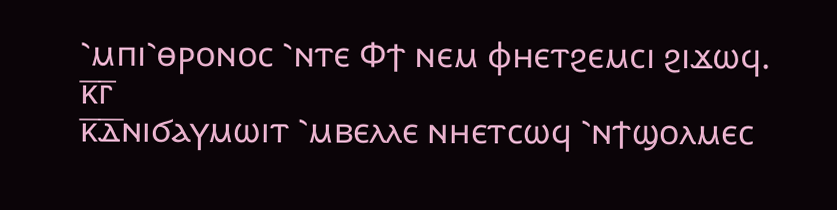⳿ⲙⲡⲓ⳿ⲑⲣⲟⲛⲟⲥ ⳿ⲛⲧⲉ Ⲫϯ ⲛⲉⲙ ⲫⲏⲉⲧϩⲉⲙⲥⲓ ϩⲓϫⲱϥ.
ⲕ̅ⲅ̅
ⲕ̅ⲇ̅ⲛⲓϭⲁⲩⲙⲱⲓⲧ ⳿ⲙⲃⲉⲗⲗⲉ ⲛⲏⲉⲧⲥⲱϥ ⳿ⲛϯϣⲟⲗⲙⲉⲥ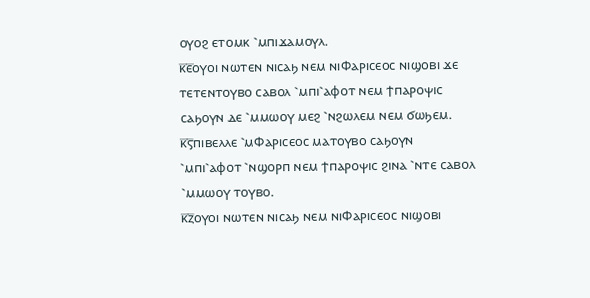ⲟⲩⲟϩ ⲉⲧⲟⲙⲕ ⳿ⲙⲡⲓϫⲁⲙⲟⲩⲗ.
ⲕ̅ⲉ̅ⲟⲩⲟⲓ ⲛⲱⲧⲉⲛ ⲛⲓⲥⲁϧ ⲛⲉⲙ ⲛⲓⲪⲁⲣⲓⲥⲉⲟⲥ ⲛⲓϣⲟⲃⲓ ϫⲉ ⲧⲉⲧⲉⲛⲧⲟⲩⲃⲟ ⲥⲁⲃⲟⲗ ⳿ⲙⲡⲓ⳿ⲁⲫⲟⲧ ⲛⲉⲙ ϯⲡⲁⲣⲟⲯⲓⲥ ⲥⲁϧⲟⲩⲛ ⲇⲉ ⳿ⲙⲙⲱⲟⲩ ⲙⲉϩ ⳿ⲛϩⲱⲗⲉⲙ ⲛⲉⲙ ϭⲱϧⲉⲙ.
ⲕ̅ⲋ̅ⲡⲓⲃⲉⲗⲗⲉ ⳿ⲙⲪⲁⲣⲓⲥⲉⲟⲥ ⲙⲁⲧⲟⲩⲃⲟ ⲥⲁϧⲟⲩⲛ ⳿ⲙⲡⲓ⳿ⲁⲫⲟⲧ ⳿ⲛϣⲟⲣⲡ ⲛⲉⲙ ϯⲡⲁⲣⲟⲯⲓⲥ ϩⲓⲛⲁ ⳿ⲛⲧⲉ ⲥⲁⲃⲟⲗ ⳿ⲙⲙⲱⲟⲩ ⲧⲟⲩⲃⲟ.
ⲕ̅ⲍ̅ⲟⲩⲟⲓ ⲛⲱⲧⲉⲛ ⲛⲓⲥⲁϧ ⲛⲉⲙ ⲛⲓⲪⲁⲣⲓⲥⲉⲟⲥ ⲛⲓϣⲟⲃⲓ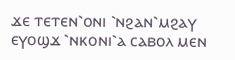ϫⲉ ⲧⲉⲧⲉⲛ⳿ⲟⲛⲓ ⳿ⲛϩⲁⲛ⳿ⲙϩⲁⲩ ⲉⲩⲟϣϫ ⳿ⲛⲕⲟⲛⲓ⳿ⲁ ⲥⲁⲃⲟⲗ ⲙⲉⲛ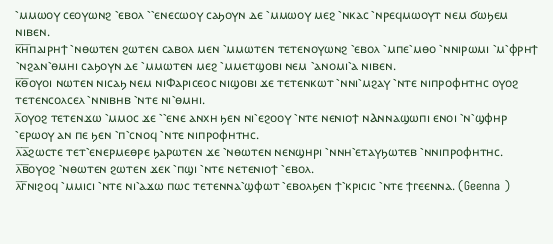⳿ⲙⲙⲱⲟⲩ ⲥⲉⲟⲩⲱⲛϩ ⳿ⲉⲃⲟⲗ ⳿⳿ⲉⲛⲉⲥⲱⲟⲩ ⲥⲁϧⲟⲩⲛ ⲇⲉ ⳿ⲙⲙⲱⲟⲩ ⲙⲉϩ ⳿ⲛⲕⲁⲥ ⳿ⲛⲣⲉϥⲙⲱⲟⲩⲧ ⲛⲉⲙ ϭⲱϧⲉⲙ ⲛⲓⲃⲉⲛ.
ⲕ̅ⲏ̅ⲡⲁⲓⲣⲏϯ ⳿ⲛⲑⲱⲧⲉⲛ ϩⲱⲧⲉⲛ ⲥⲁⲃⲟⲗ ⲙⲉⲛ ⳿ⲙⲙⲱⲧⲉⲛ ⲧⲉⲧⲉⲛⲟⲩⲱⲛϩ ⳿ⲉⲃⲟⲗ ⳿ⲙⲡⲉ⳿ⲙⲑⲟ ⳿ⲛⲛⲓⲣⲱⲙⲓ ⳿ⲙ⳿ⲫⲣⲏϯ ⳿ⲛϩⲁⲛ⳿ⲑⲙⲏⲓ ⲥⲁϧⲟⲩⲛ ⲇⲉ ⳿ⲙⲙⲱⲧⲉⲛ ⲙⲉϩ ⳿ⲙⲙⲉⲧϣⲟⲃⲓ ⲛⲉⲙ ⳿ⲁⲛⲟⲙⲓ⳿ⲁ ⲛⲓⲃⲉⲛ.
ⲕ̅ⲑ̅ⲟⲩⲟⲓ ⲛⲱⲧⲉⲛ ⲛⲓⲥⲁϧ ⲛⲉⲙ ⲛⲓⲪⲁⲣⲓⲥⲉⲟⲥ ⲛⲓϣⲟⲃⲓ ϫⲉ ⲧⲉⲧⲉⲛⲕⲱⲧ ⳿ⲛⲛⲓ⳿ⲙϩⲁⲩ ⳿ⲛⲧⲉ ⲛⲓⲡⲣⲟⲫⲏⲧⲏⲥ ⲟⲩⲟϩ ⲧⲉⲧⲉⲛⲥⲟⲗⲥⲉⲗ ⳿ⲛⲛⲓⲃⲏⲃ ⳿ⲛⲧⲉ ⲛⲓ⳿ⲑⲙⲏⲓ.
ⲗ̅ⲟⲩⲟϩ ⲧⲉⲧⲉⲛϫⲱ ⳿ⲙⲙⲟⲥ ϫⲉ ⳿⳿ⲉⲛⲉ ⲁⲛⲭⲏ ϧⲉⲛ ⲛⲓ⳿ⲉϩⲟⲟⲩ ⳿ⲛⲧⲉ ⲛⲉⲛⲓⲟϯ ⲛⲀⲛⲛⲁϣⲱⲡⲓ ⲉⲛⲟⲓ ⳿ⲛ⳿ϣⲫⲏⲣ ⳿ⲉⲣⲱⲟⲩ ⲁⲛ ⲡⲉ ϧⲉⲛ ⳿ⲡ⳿ⲥⲛⲟϥ ⳿ⲛⲧⲉ ⲛⲓⲡⲣⲟⲫⲏⲧⲏⲥ.
ⲗ̅ⲁ̅ϩⲱⲥⲧⲉ ⲧⲉⲧ⳿ⲉⲛⲉⲣⲙⲉⲑⲣⲉ ϧⲁⲣⲱⲧⲉⲛ ϫⲉ ⳿ⲛⲑⲱⲧⲉⲛ ⲛⲉⲛϣⲏⲣⲓ ⳿ⲛⲛⲏ⳿ⲉⲧⲁⲩϧⲱⲧⲉⲃ ⳿ⲛⲛⲓⲡⲣⲟⲫⲏⲧⲏⲥ.
ⲗ̅ⲃ̅ⲟⲩⲟϩ ⳿ⲛⲑⲱⲧⲉⲛ ϩⲱⲧⲉⲛ ϫⲉⲕ ⳿ⲡϣⲓ ⳿ⲛⲧⲉ ⲛⲉⲧⲉⲛⲓⲟϯ ⳿ⲉⲃⲟⲗ.
ⲗ̅ⲅ̅ⲛⲓϩⲟϥ ⳿ⲙⲙⲓⲥⲓ ⳿ⲛⲧⲉ ⲛⲓ⳿ⲁϫⲱ ⲡⲱⲥ ⲧⲉⲧⲉⲛⲛⲁ⳿ϣⲫⲱⲧ ⳿ⲉⲃⲟⲗϧⲉⲛ ϯ⳿ⲕⲣⲓⲥⲓⲥ ⳿ⲛⲧⲉ ϯⲅⲉⲉⲛⲛⲁ. (Geenna )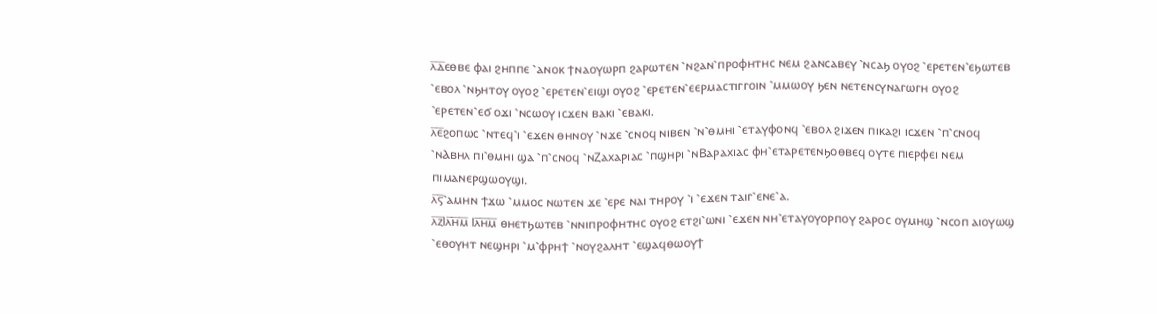ⲗ̅ⲇ̅ⲉⲑⲃⲉ ⲫⲁⲓ ϩⲏⲡⲡⲉ ⳿ⲁⲛⲟⲕ ϯⲛⲁⲟⲩⲱⲣⲡ ϩⲁⲣⲱⲧⲉⲛ ⳿ⲛϩⲁⲛ⳿ⲡⲣⲟⲫⲏⲧⲏⲥ ⲛⲉⲙ ϩⲁⲛⲥⲁⲃⲉⲩ ⳿ⲛⲥⲁϧ ⲟⲩⲟϩ ⳿ⲉⲣⲉⲧⲉⲛ⳿ⲉϧⲱⲧⲉⲃ ⳿ⲉⲃⲟⲗ ⳿ⲛϧⲏⲧⲟⲩ ⲟⲩⲟϩ ⳿ⲉⲣⲉⲧⲉⲛ⳿ⲉⲓϣⲓ ⲟⲩⲟϩ ⳿ⲉⲣⲉⲧⲉⲛ⳿ⲉⲉⲣⲙⲁⲥⲧⲓⲅⲅⲟⲓⲛ ⳿ⲙⲙⲱⲟⲩ ϧⲉⲛ ⲛⲉⲧⲉⲛⲥⲩⲛⲁⲅⲱⲅⲏ ⲟⲩⲟϩ ⳿ⲉⲣⲉⲧⲉⲛ⳿ⲉϭ ⲟϫⲓ ⳿ⲛⲥⲱⲟⲩ ⲓⲥϫⲉⲛ ⲃⲁⲕⲓ ⳿ⲉⲃⲁⲕⲓ.
ⲗ̅ⲉ̅ϩⲟⲡⲱⲥ ⳿ⲛⲧⲉϥ⳿ⲓ ⳿ⲉϫⲉⲛ ⲑⲏⲛⲟⲩ ⳿ⲛϫⲉ ⳿ⲥⲛⲟϥ ⲛⲓⲃⲉⲛ ⳿ⲛ⳿ⲑⲙⲏⲓ ⳿ⲉⲧⲁⲩⲫⲟⲛϥ ⳿ⲉⲃⲟⲗ ϩⲓϫⲉⲛ ⲡⲓⲕⲁϩⲓ ⲓⲥϫⲉⲛ ⳿ⲡ⳿ⲥⲛⲟϥ ⳿ⲛⲀⲃⲏⲗ ⲡⲓ⳿ⲑⲙⲏⲓ ϣⲁ ⳿ⲡ⳿ⲥⲛⲟϥ ⳿ⲛⲌⲁⲭⲁⲣⲓⲁⲥ ⳿ⲡϣⲏⲣⲓ ⳿ⲛⲂⲁⲣⲁⲭⲓⲁⲥ ⲫⲏ⳿ⲉⲧⲁⲣⲉⲧⲉⲛϧⲟⲑⲃⲉϥ ⲟⲩⲧⲉ ⲡⲓⲉⲣⲫⲉⲓ ⲛⲉⲙ ⲡⲓⲙⲁⲛⲉⲣϣⲱⲟⲩϣⲓ.
ⲗ̅ⲋ̅⳿ⲁⲙⲏⲛ ϯϫⲱ ⳿ⲙⲙⲟⲥ ⲛⲱⲧⲉⲛ ϫⲉ ⳿ⲉⲣⲉ ⲛⲁⲓ ⲧⲏⲣⲟⲩ ⳿ⲓ ⳿ⲉϫⲉⲛ ⲧⲁⲓⲅ⳿ⲉⲛⲉ⳿ⲁ.
ⲗ̅ⲍ̅Ⲓⲗ̅ⲏ̅ⲙ̅ Ⲓⲗ̅ⲏ̅ⲙ̅ ⲑⲏⲉⲧϧⲱⲧⲉⲃ ⳿ⲛⲛⲓⲡⲣⲟⲫⲏⲧⲏⲥ ⲟⲩⲟϩ ⲉⲧϩⲓ⳿ⲱⲛⲓ ⳿ⲉϫⲉⲛ ⲛⲏ⳿ⲉⲧⲁⲩⲟⲩⲟⲣⲡⲟⲩ ϩⲁⲣⲟⲥ ⲟⲩⲙⲏϣ ⳿ⲛⲥⲟⲡ ⲁⲓⲟⲩⲱϣ ⳿ⲉⲑⲟⲩⲏⲧ ⲛⲉϣⲏⲣⲓ ⳿ⲙ⳿ⲫⲣⲏϯ ⳿ⲛⲟⲩϩⲁⲗⲏⲧ ⳿ⲉϣⲁϥⲑⲱⲟⲩϯ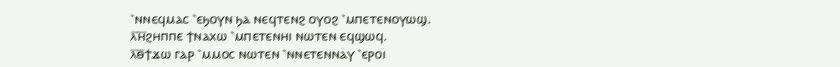⳿ⲛⲛⲉϥⲙⲁⲥ ⳿ⲉϧⲟⲩⲛ ϧⲁ ⲛⲉϥⲧⲉⲛϩ ⲟⲩⲟϩ ⳿ⲙⲡⲉⲧⲉⲛⲟⲩⲱϣ.
ⲗ̅ⲏ̅ϩⲏⲡⲡⲉ ϯⲛⲁⲭⲱ ⳿ⲙⲡⲉⲧⲉⲛⲏⲓ ⲛⲱⲧⲉⲛ ⲉϥϣⲱϥ.
ⲗ̅ⲑ̅ϯϫⲱ ⲅⲁⲣ ⳿ⲙⲙⲟⲥ ⲛⲱⲧⲉⲛ ⳿ⲛⲛⲉⲧⲉⲛⲛⲁⲩ ⳿ⲉⲣⲟⲓ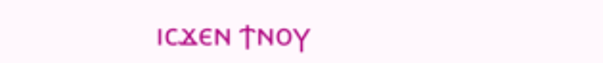ⲓⲥϫⲉⲛ ϯⲛⲟⲩ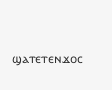ϣⲁⲧⲉⲧⲉⲛϫⲟⲥ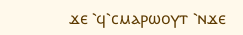ϫⲉ ⳿ϥ⳿ⲥⲙⲁⲣⲱⲟⲩⲧ ⳿ⲛϫⲉ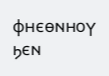ⲫⲏⲉⲑⲛⲏⲟⲩ ϧⲉⲛ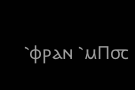⳿ⲫⲣⲁⲛ ⳿ⲙⲠ⳪